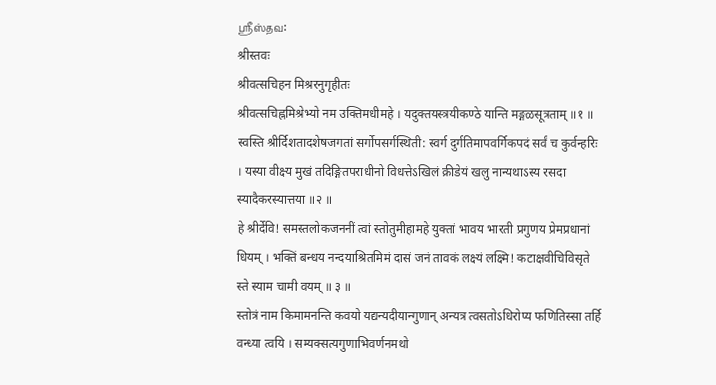ஶ்ரீஸ்தவ꞉
श्रीस्तवः
श्रीवत्सचिहन मिश्ररनुगृहीतः
श्रीवत्सचिह्नमिश्रेभ्यो नम उक्तिमधीमहे । यदुक्तयस्त्रयीकण्ठे यान्ति मङ्गळसूत्रताम् ॥१ ॥
स्वस्ति श्रीर्दिशतादशेषजगतां सर्गोपसर्गस्थिती: स्वर्ग दुर्गतिमापवर्गिकपदं सर्वं च कुर्वन्हरिः । यस्या वीक्ष्य मुखं तदिङ्गितपराधीनो विधत्तेऽखिलं क्रीडेयं खलु नान्यथाऽस्य रसदा स्यादैकरस्यात्तया ॥२ ॥
हे श्रीर्देवि! समस्तलोकजननीं त्वां स्तोतुमीहामहे युक्तां भावय भारती प्रगुणय प्रेमप्रधानां धियम् । भक्तिं बन्धय नन्दयाश्रितमिमं दासं जनं तावकं लक्ष्यं लक्ष्मि! कटाक्षवीचिविसृते स्ते स्याम चामी वयम् ॥ ३ ॥
स्तोत्रं नाम किमामनन्ति कवयो यद्यन्यदीयान्गुणान् अन्यत्र त्वसतोऽधिरोप्य फणितिस्सा तर्हि वन्ध्या त्वयि । सम्यक्सत्यगुणाभिवर्णनमथो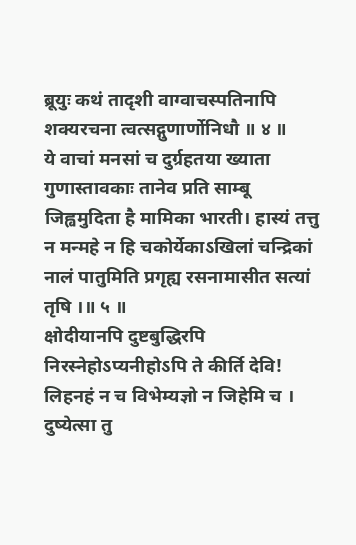ब्रूयुः कथं तादृशी वाग्वाचस्पतिनापि शक्यरचना त्वत्सद्गुणार्णोनिधौ ॥ ४ ॥
ये वाचां मनसां च दुर्ग्रहतया ख्याता गुणास्तावकाः तानेव प्रति साम्बू जिह्वमुदिता है मामिका भारती। हास्यं तत्तु न मन्महे न हि चकोर्येकाऽखिलां चन्द्रिकां नालं पातुमिति प्रगृह्य रसनामासीत सत्यां तृषि ।॥ ५ ॥
क्षोदीयानपि दुष्टबुद्धिरपि निरस्नेहोऽप्यनीहोऽपि ते कीर्ति देवि! लिहनहं न च विभेम्यज्ञो न जिहेमि च । दुष्येत्सा तु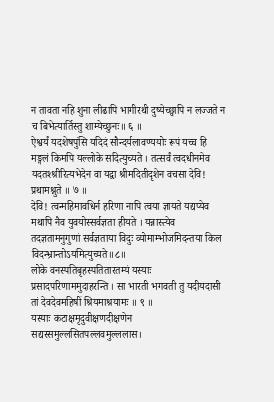न तावता नहि शुना लीढापि भागीरथी दुष्येच्छ्वापि न लज्जते न च बिभेत्यार्तिस्तु शाम्येच्छुनः॥ ६ ॥
ऐश्वर्यं यदशेषपुंसि यदिदं सौन्दर्यलावण्ययोः रूपं यच्च हि मङ्गलं किमपि यल्लोके सदित्युच्यते । तत्सर्वं त्वदधीनमेव यदतश्श्रीरित्यभेदेन वा यद्वा श्रीमदितीदृशेन वचसा देवि! प्रथामश्नुते ॥ ७ ॥
देवि! त्वन्महिमावधिर्न हरिणा नापि त्वया ज्ञायते यद्यप्येव मथापि नैव युवयोस्सर्वज्ञता हीयते । यन्नास्त्येव तदज्ञतामनुगुणां सर्वज्ञताया विदुः व्योमाम्भोजमिदन्तया किल विदन्भ्रान्तोऽयमित्युच्यते॥८॥
लोके वनस्पतिबृहस्पतितारतम्यं यस्याः प्रसादपरिणाममुदाहरन्ति । सा भारती भगवती तु यदीयदासी तां देवदेवमहिषीं श्रियमाश्रयामः ॥ ९ ॥
यस्याः कटाक्षमृदुवीक्षणदीक्षणेन सद्यस्समुल्लसितपल्लवमुल्ललास।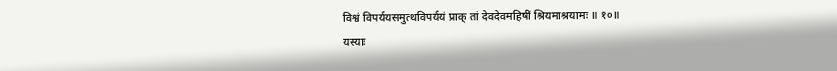विश्वं विपर्ययसमुत्थविपर्ययं प्राक् तां देवदेवमहिषीं श्रियमाश्रयामः ॥ १०॥
यस्याः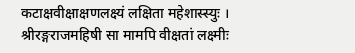कटाक्षवीक्षाक्षणलक्ष्यं लक्षिता महेशास्स्युः । श्रीरङ्गराजमहिषी सा मामपि वीक्षतां लक्ष्मीः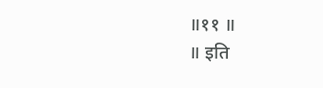॥११ ॥
॥ इति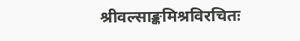श्रीवल्साङ्कमिश्रविरचितः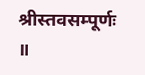श्रीस्तवसम्पूर्णः ॥